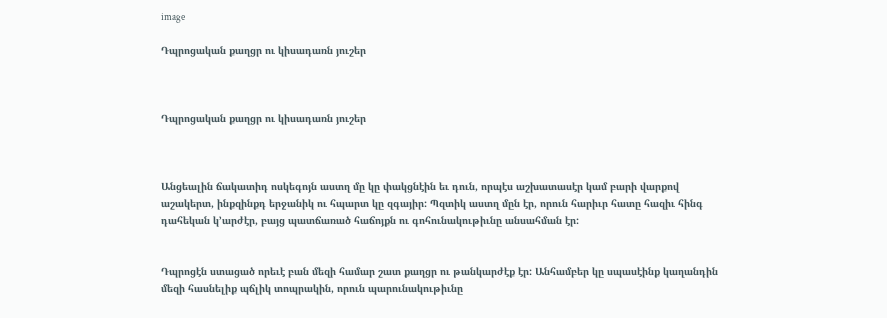image

Դպրոցական քաղցր ու կիսադառն յուշեր



Դպրոցական քաղցր ու կիսադառն յուշեր



Անցեալին ճակատիդ ոսկեգոյն աստղ մը կը փակցնէին եւ դուն, որպէս աշխատասէր կամ բարի վարքով աշակերտ, ինքզինքդ երջանիկ ու հպարտ կը զգայիր: Պզտիկ աստղ մըն էր, որուն հարիւր հատը հազիւ հինգ դահեկան կ՚արժէր, բայց պատճառած հաճոյքն ու գոհունակութիւնը անսահման էր:


Դպրոցէն ստացած որեւէ բան մեզի համար շատ քաղցր ու թանկարժէք էր: Անհամբեր կը սպասէինք կաղանդին մեզի հասնելիք պճլիկ տոպրակին, որուն պարունակութիւնը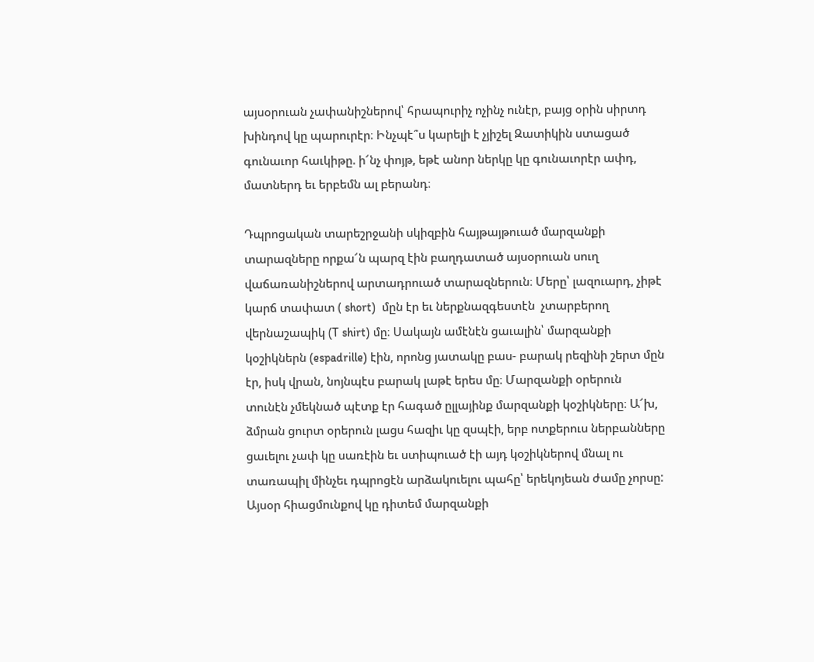այսօրուան չափանիշներով՝ հրապուրիչ ոչինչ ունէր, բայց օրին սիրտդ խինդով կը պարուրէր։ Ինչպէ՞ս կարելի է չյիշել Զատիկին ստացած գունաւոր հաւկիթը. ի՜նչ փոյթ, եթէ անոր ներկը կը գունաւորէր ափդ, մատներդ եւ երբեմն ալ բերանդ։

Դպրոցական տարեշրջանի սկիզբին հայթայթուած մարզանքի տարազները որքա՜ն պարզ էին բաղդատած այսօրուան սուղ վաճառանիշներով արտադրուած տարազներուն։ Մերը՝ լազուարդ, չիթէ կարճ տափատ ( short)  մըն էր եւ ներքնազգեստէն  չտարբերող վերնաշապիկ (T shirt) մը։ Սակայն ամէնէն ցաւալին՝ մարզանքի կօշիկներն (espadrille) էին, որոնց յատակը բաս- բարակ րեզինի շերտ մըն էր, իսկ վրան, նոյնպէս բարակ լաթէ երես մը։ Մարզանքի օրերուն տունէն չմեկնած պէտք էր հագած ըլլայինք մարզանքի կօշիկները։ Ա՜խ, ձմրան ցուրտ օրերուն լացս հազիւ կը զսպէի, երբ ոտքերուս ներբանները  ցաւելու չափ կը սառէին եւ ստիպուած էի այդ կօշիկներով մնալ ու տառապիլ մինչեւ դպրոցէն արձակուելու պահը՝ երեկոյեան ժամը չորսը: Այսօր հիացմունքով կը դիտեմ մարզանքի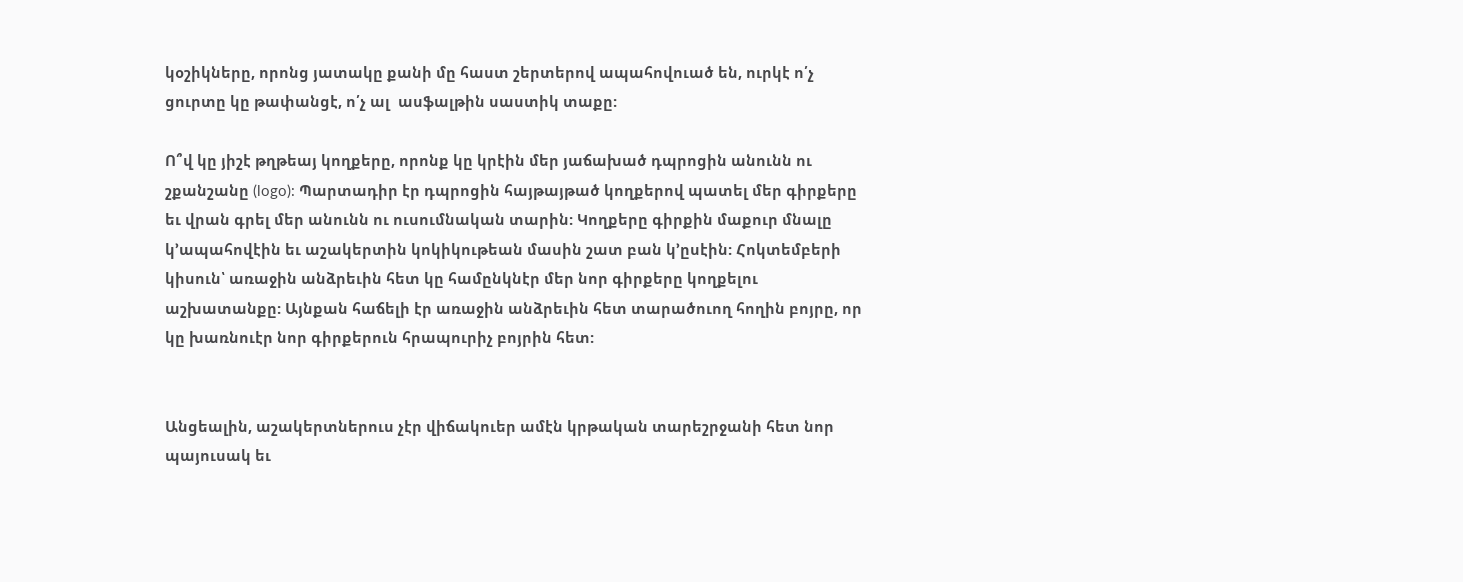կօշիկները, որոնց յատակը քանի մը հաստ շերտերով ապահովուած են, ուրկէ ո՛չ ցուրտը կը թափանցէ, ո՛չ ալ  ասֆալթին սաստիկ տաքը:

Ո՞վ կը յիշէ թղթեայ կողքերը, որոնք կը կրէին մեր յաճախած դպրոցին անունն ու շքանշանը (logo): Պարտադիր էր դպրոցին հայթայթած կողքերով պատել մեր գիրքերը եւ վրան գրել մեր անունն ու ուսումնական տարին: Կողքերը գիրքին մաքուր մնալը կ՚ապահովէին եւ աշակերտին կոկիկութեան մասին շատ բան կ՚ըսէին: Հոկտեմբերի կիսուն՝ առաջին անձրեւին հետ կը համընկնէր մեր նոր գիրքերը կողքելու աշխատանքը: Այնքան հաճելի էր առաջին անձրեւին հետ տարածուող հողին բոյրը, որ կը խառնուէր նոր գիրքերուն հրապուրիչ բոյրին հետ:


Անցեալին, աշակերտներուս չէր վիճակուեր ամէն կրթական տարեշրջանի հետ նոր պայուսակ եւ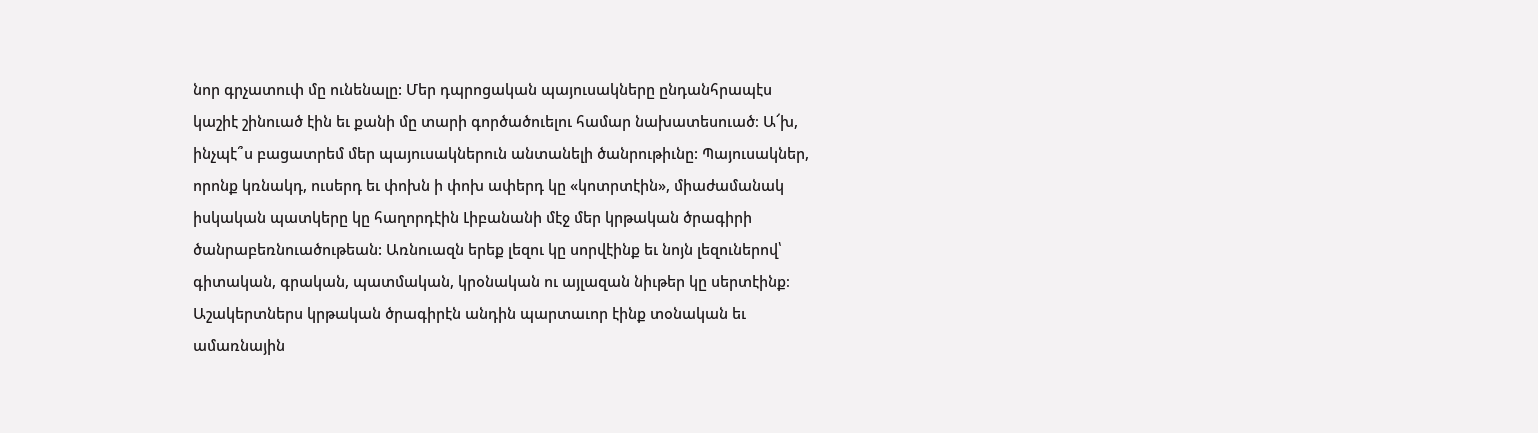նոր գրչատուփ մը ունենալը: Մեր դպրոցական պայուսակները ընդանհրապէս կաշիէ շինուած էին եւ քանի մը տարի գործածուելու համար նախատեսուած։ Ա՜խ, ինչպէ՞ս բացատրեմ մեր պայուսակներուն անտանելի ծանրութիւնը: Պայուսակներ, որոնք կռնակդ, ուսերդ եւ փոխն ի փոխ ափերդ կը «կոտրտէին», միաժամանակ իսկական պատկերը կը հաղորդէին Լիբանանի մէջ մեր կրթական ծրագիրի ծանրաբեռնուածութեան: Առնուազն երեք լեզու կը սորվէինք եւ նոյն լեզուներով՝ գիտական, գրական, պատմական, կրօնական ու այլազան նիւթեր կը սերտէինք։ Աշակերտներս կրթական ծրագիրէն անդին պարտաւոր էինք տօնական եւ ամառնային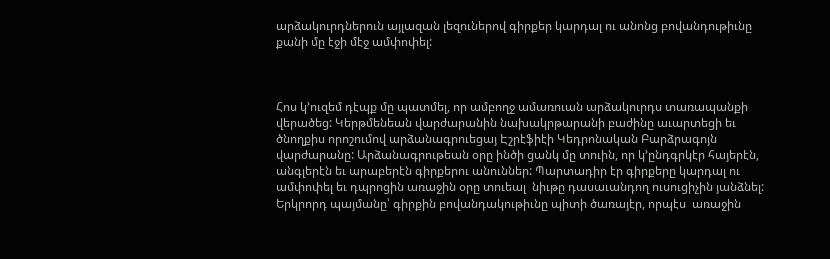արձակուրդներուն այլազան լեզուներով գիրքեր կարդալ ու անոնց բովանդութիւնը քանի մը էջի մէջ ամփոփել:



Հոս կ՚ուզեմ դէպք մը պատմել, որ ամբողջ ամառուան արձակուրդս տառապանքի վերածեց: Կերթմենեան վարժարանին նախակրթարանի բաժինը աւարտեցի եւ ծնողքիս որոշումով արձանագրուեցայ Էշրէֆիէի Կեդրոնական Բարձրագոյն վարժարանը: Արձանագրութեան օրը ինծի ցանկ մը տուին, որ կ՚ընդգրկէր հայերէն, անգլերէն եւ արաբերէն գիրքերու անուններ: Պարտադիր էր գիրքերը կարդալ ու ամփոփել եւ դպրոցին առաջին օրը տուեալ  նիւթը դասաւանդող ուսուցիչին յանձնել: Երկրորդ պայմանը՝ գիրքին բովանդակութիւնը պիտի ծառայէր, որպէս  առաջին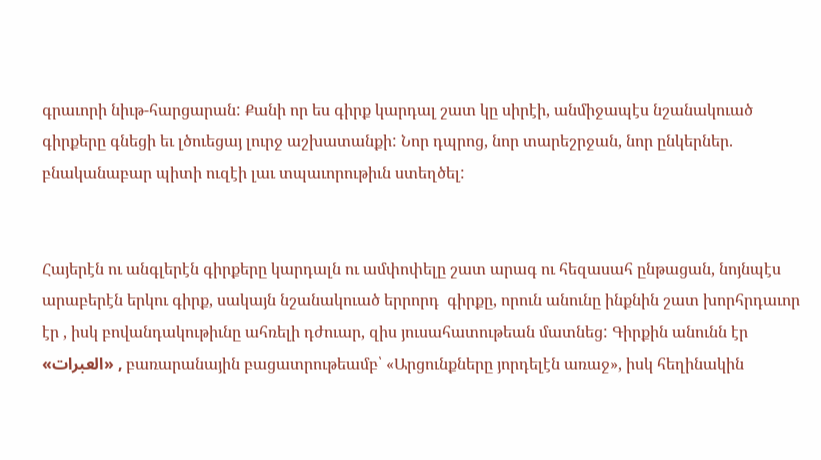գրաւորի նիւթ-հարցարան: Քանի որ ես գիրք կարդալ շատ կը սիրէի, անմիջապէս նշանակուած գիրքերը գնեցի եւ լծուեցայ լուրջ աշխատանքի: Նոր դպրոց, նոր տարեշրջան, նոր ընկերներ. բնականաբար պիտի ուզէի լաւ տպաւորութիւն ստեղծել:


Հայերէն ու անգլերէն գիրքերը կարդալն ու ամփոփելը շատ արագ ու հեզասահ ընթացան, նոյնպէս արաբերէն երկու գիրք, սակայն նշանակուած երրորդ  գիրքը, որուն անունը ինքնին շատ խորհրդաւոր էր , իսկ բովանդակութիւնը ահռելի դժուար, զիս յուսահատութեան մատնեց: Գիրքին անունն էր «العبرات» , բառարանային բացատրութեամբ՝ «Արցունքները յորդելէն առաջ», իսկ հեղինակին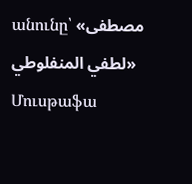անունը՝ «مصطفى لطفي المنفلوطي» Մուսթաֆա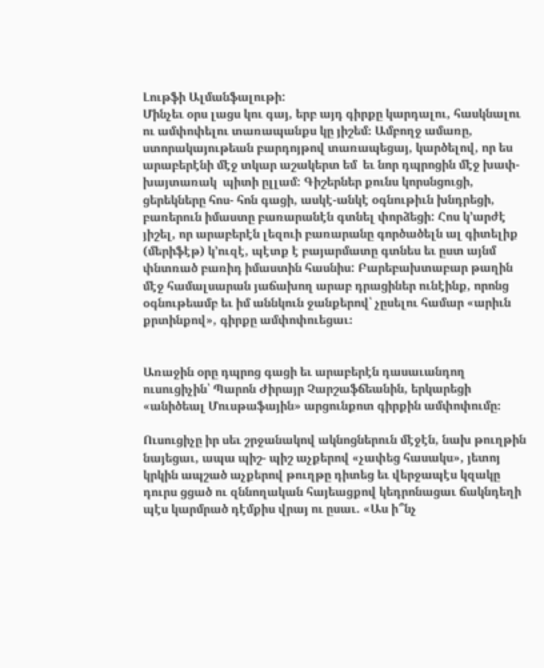Լութֆի Ալմանֆալութի:
Մինչեւ օրս լացս կու գայ, երբ այդ գիրքը կարդալու, հասկնալու ու ամփոփելու տառապանքս կը յիշեմ։ Ամբողջ ամառը, ստորակայութեան բարդոյթով տառապեցայ, կարծելով, որ ես արաբերէնի մէջ տկար աշակերտ եմ  եւ նոր դպրոցին մէջ խափ- խայտառակ  պիտի ըլլամ: Գիշերներ քունս կորսնցուցի, ցերեկները հոս- հոն գացի, ասկէ-անկէ օգնութիւն խնդրեցի, բառերուն իմաստը բառարանէն գտնել փորձեցի: Հոս կ՚արժէ յիշել, որ արաբերէն լեզուի բառարանը գործածելն ալ գիտելիք (մերիֆէթ) կ՚ուզէ, պէտք է բայարմատը գտնես եւ ըստ այնմ  փնտռած բառիդ իմաստին հասնիս: Բարեբախտաբար թաղին մէջ համալսարան յաճախող արաբ դրացիներ ունէինք, որոնց օգնութեամբ եւ իմ աննկուն ջանքերով՝ չըսելու համար «արիւն քրտինքով», գիրքը ամփոփուեցաւ։


Առաջին օրը դպրոց գացի եւ արաբերէն դասաւանդող ուսուցիչին՝ Պարոն Ժիրայր Չարշաֆճեանին, երկարեցի «անիծեալ Մուսթաֆային» արցունքոտ գիրքին ամփոփումը։

Ուսուցիչը իր սեւ շրջանակով ակնոցներուն մէջէն, նախ թուղթին նայեցաւ, ապա պիշ- պիշ աչքերով «չափեց հասակս», յետոյ կրկին ապշած աչքերով թուղթը դիտեց եւ վերջապէս կզակը դուրս ցցած ու զննողական հայեացքով կեդրոնացաւ ճակնդեղի պէս կարմրած դէմքիս վրայ ու ըսաւ. «Աս ի՞նչ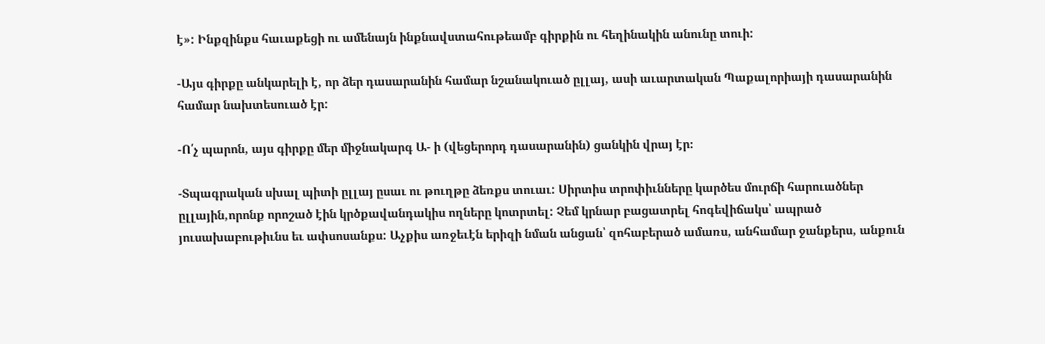է»: Ինքզինքս հաւաքեցի ու ամենայն ինքնավստահութեամբ գիրքին ու հեղինակին անունը տուի:

-Այս գիրքը անկարելի է, որ ձեր դասարանին համար նշանակուած ըլլայ, ասի աւարտական Պաքալորիայի դասարանին համար նախտեսուած էր:

-Ո՛չ պարոն, այս գիրքը մեր միջնակարգ Ա- ի (վեցերորդ դասարանին) ցանկին վրայ էր։

-Տպագրական սխալ պիտի ըլլայ ըսաւ ու թուղթը ձեռքս տուաւ: Սիրտիս տրոփիւնները կարծես մուրճի հարուածներ ըլլային,որոնք որոշած էին կրծքավանդակիս ողները կոտրտել: Չեմ կրնար բացատրել հոգեվիճակս՝ ապրած յուսախաբութիւնս եւ ափսոսանքս: Աչքիս առջեւէն երիզի նման անցան՝ զոհաբերած ամառս, անհամար ջանքերս, անքուն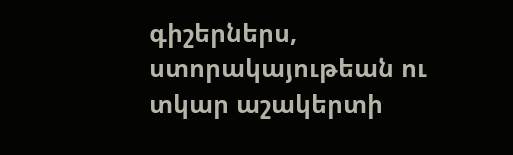գիշերներս, ստորակայութեան ու տկար աշակերտի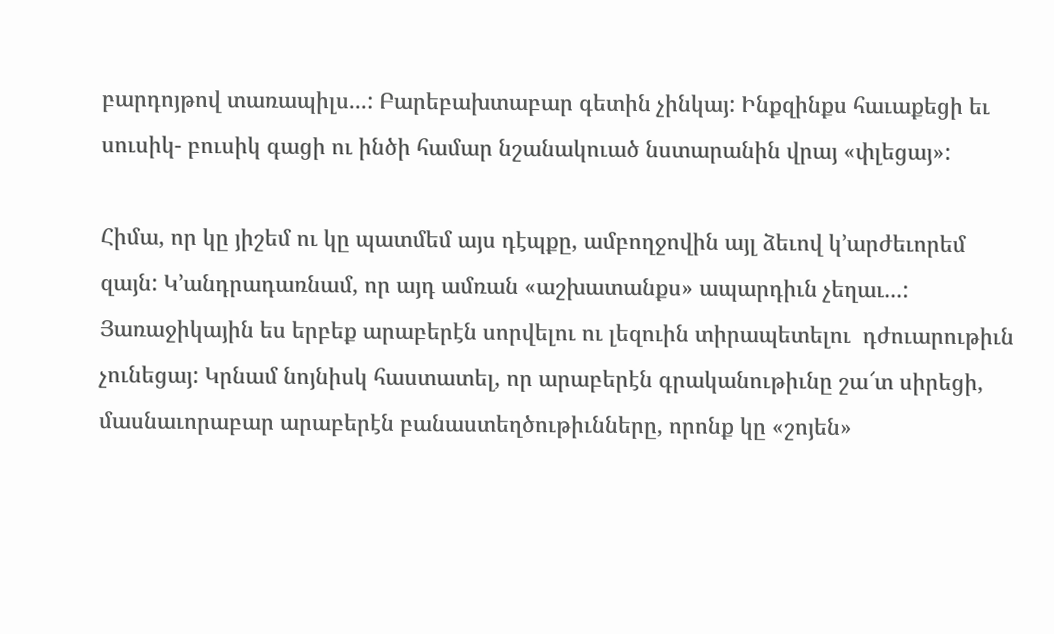բարդոյթով տառապիլս...: Բարեբախտաբար գետին չինկայ: Ինքզինքս հաւաքեցի եւ սուսիկ- բուսիկ գացի ու ինծի համար նշանակուած նստարանին վրայ «փլեցայ»:

Հիմա, որ կը յիշեմ ու կը պատմեմ այս դէպքը, ամբողջովին այլ ձեւով կ՚արժեւորեմ զայն: Կ՚անդրադառնամ, որ այդ ամռան «աշխատանքս» ապարդիւն չեղաւ...: Յառաջիկային ես երբեք արաբերէն սորվելու ու լեզուին տիրապետելու  դժուարութիւն չունեցայ: Կրնամ նոյնիսկ հաստատել, որ արաբերէն գրականութիւնը շա՜տ սիրեցի, մասնաւորաբար արաբերէն բանաստեղծութիւնները, որոնք կը «շոյեն»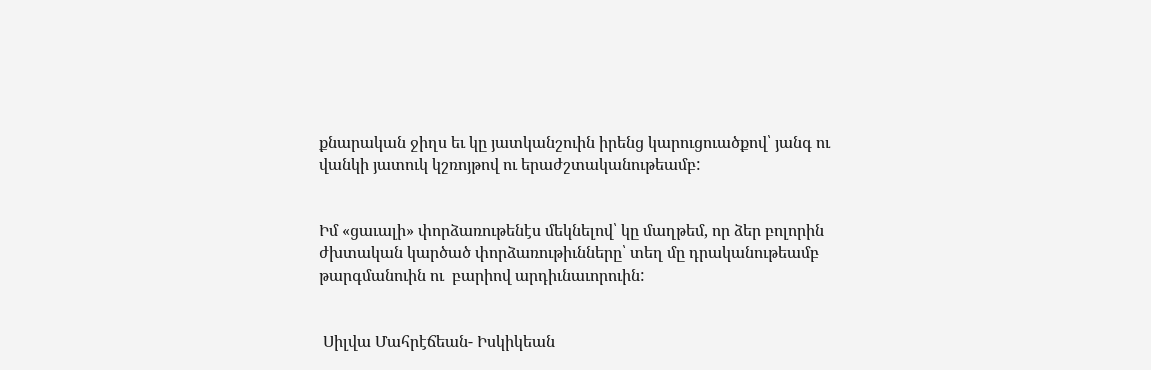քնարական ջիղս եւ կը յատկանշուին իրենց կարուցուածքով՝ յանգ ու վանկի յատուկ կշռոյթով ու երաժշտականութեամբ:


Իմ «ցաւալի» փորձառութենէս մեկնելով՝ կը մաղթեմ, որ ձեր բոլորին ժխտական կարծած փորձառութիւնները՝ տեղ մը դրականութեամբ թարգմանուին ու  բարիով արդիւնաւորուին:


 Սիլվա Մահրէճեան- Իսկիկեան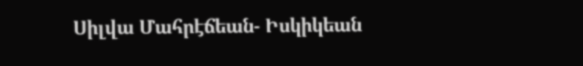Սիլվա Մահրէճեան- Իսկիկեան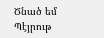Ծնած եմ Պէյրութ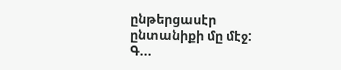ընթերցասէր ընտանիքի մը մէջ: Գ...